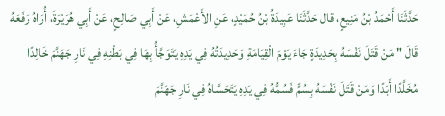حَدَّثَنَا أَحْمَدُ بْنُ مَنِيعٍ، قال حَدَّثَنَا عَبِيدَةُ بْنُ حُمَيْدٍ، عَنِ الأَعْمَشِ، عَنْ أَبِي صَالِحٍ، عَنْ أَبِي هُرَيْرَةَ، أُرَاهُ رَفَعَهُ قَالَ " مَنْ قَتَلَ نَفْسَهُ بِحَدِيدَةٍ جَاءَ يَوْمَ الْقِيَامَةِ وَحَدِيدَتُهُ فِي يَدِهِ يَتَوَجَّأُ بِهَا فِي بَطْنِهِ فِي نَارِ جَهَنَّمَ خَالِدًا مُخَلَّدًا أَبَدًا وَمَنْ قَتَلَ نَفْسَهُ بِسُمٍّ فَسُمُّهُ فِي يَدِهِ يَتَحَسَّاهُ فِي نَارِ جَهَنَّمَ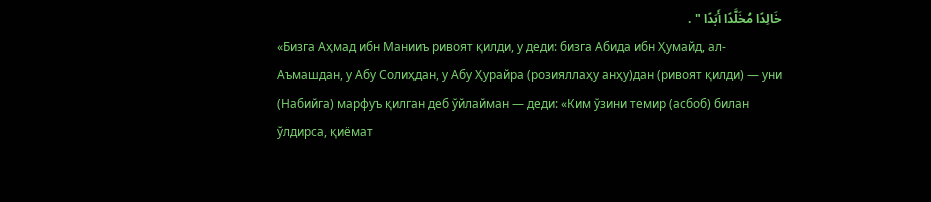خَالِدًا مُخَلَّدًا أَبَدًا " .
«Бизга Аҳмад ибн Манииъ ривоят қилди, у деди: бизга Абида ибн Ҳумайд, ал-Аъмашдан, у Абу Солиҳдан, у Абу Ҳурайра (розияллаҳу анҳу)дан (ривоят қилди) — уни (Набийга) марфуъ қилган деб ўйлайман — деди: «Ким ўзини темир (асбоб) билан ўлдирса, қиёмат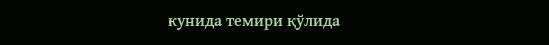кунида темири қўлида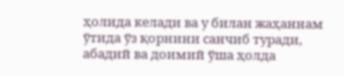ҳолида келади ва у билан жаҳаннам ўтида ўз қорнини санчиб туради, абадий ва доимий ўша ҳолда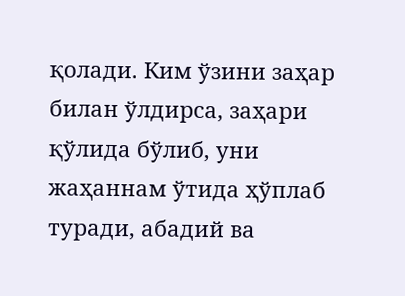қолади. Ким ўзини заҳар билан ўлдирса, заҳари қўлида бўлиб, уни жаҳаннам ўтида ҳўплаб туради, абадий ва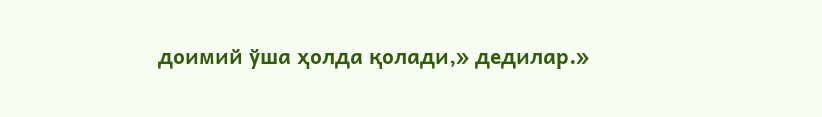доимий ўша ҳолда қолади,» дедилар.»